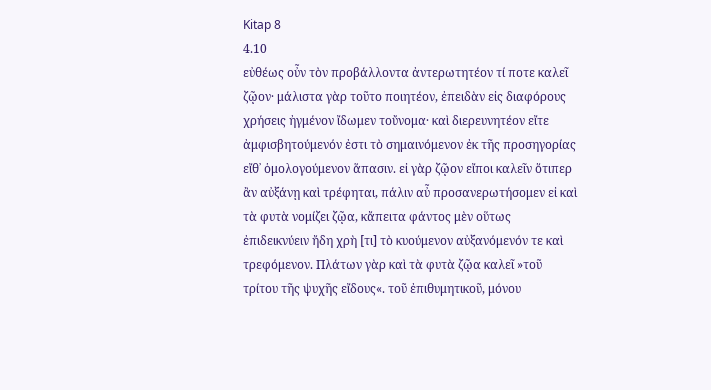Kitap 8
4.10
εὐθέως οὖν τὸν προβάλλοντα ἀντερωτητέον τί ποτε καλεῖ ζῷον· μάλιστα γὰρ τοῦτο ποιητέον, ἐπειδὰν εἰς διαφόρους χρήσεις ἠγμένον ἴδωμεν τοὔνομα· καὶ διερευνητέον εἴτε ἀμφισβητούμενόν ἐστι τὸ σημαινόμενον ἐκ τῆς προσηγορίας εἴθ᾿ ὁμολογούμενον ἅπασιν. εἰ γὰρ ζῷον εἴποι καλεῖν ὅτιπερ ἂν αὐξάνῃ καὶ τρέφηται, πάλιν αὖ προσανερωτήσομεν εἰ καὶ τὰ φυτὰ νομίζει ζῷα, κἄπειτα φάντος μὲν οὕτως ἐπιδεικνύειν ἤδη χρὴ [τι] τὸ κυούμενον αὐξανόμενόν τε καὶ τρεφόμενον. Πλάτων γὰρ καὶ τὰ φυτὰ ζῷα καλεῖ »τοῦ τρίτου τῆς ψυχῆς εἴδους«. τοῦ ἐπιθυμητικοῦ, μόνου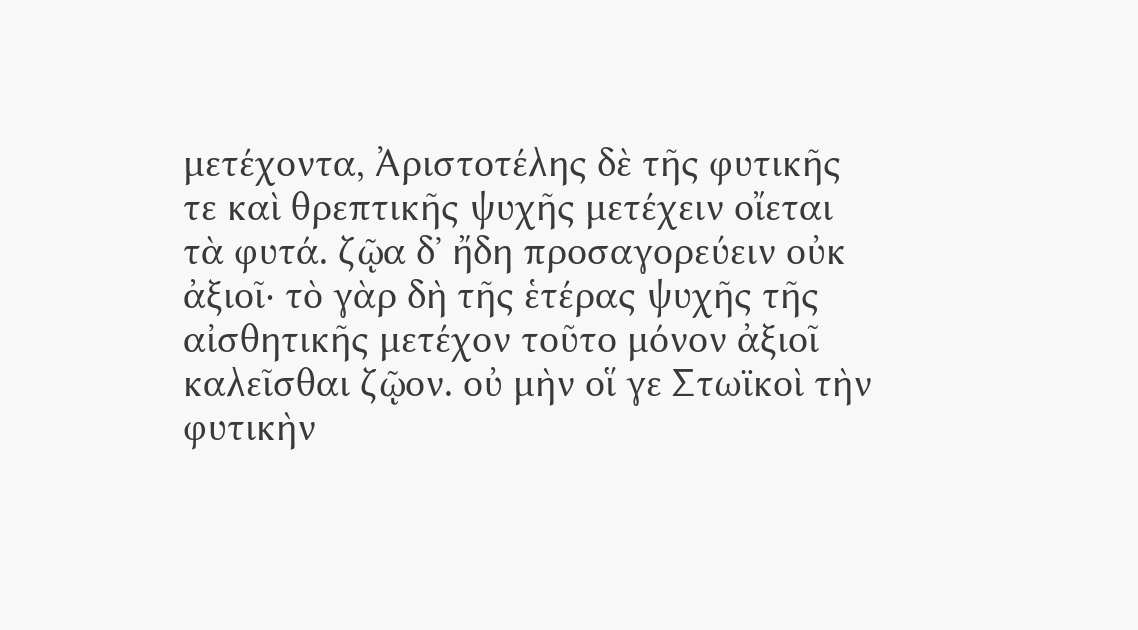μετέχοντα, Ἀριστοτέλης δὲ τῆς φυτικῆς τε καὶ θρεπτικῆς ψυχῆς μετέχειν οἴεται τὰ φυτά. ζῷα δ᾿ ἤδη προσαγορεύειν οὐκ ἀξιοῖ· τὸ γὰρ δὴ τῆς ἑτέρας ψυχῆς τῆς αἰσθητικῆς μετέχον τοῦτο μόνον ἀξιοῖ καλεῖσθαι ζῷον. οὐ μὴν οἵ γε Στωϊκοὶ τὴν φυτικὴν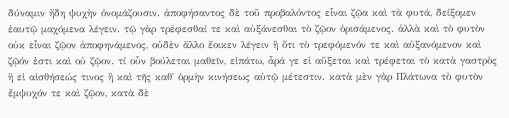δύναμιν ἤδη ψυχὴν ὀνομάζουσιν. ἀποφήσαντος δὲ τοῦ προβαλόντος εἶναι ζῷα καὶ τὰ φυτά, δείξομεν ἑαυτῷ μαχόμενα λέγειν. τῷ γὰρ τρέφεσθαί τε καὶ αὐξάνεσθαι τὸ ζῷον ὁρισάμενος. ἀλλὰ καὶ τὸ φυτὸν οὐκ εἶναι ζῷον ἀποφηνάμενος, οὐδὲν ἄλλο ἔοικεν λέγειν ἢ ὅτι τὸ τρεφόμενόν τε καὶ αὐξανόμενον καὶ ζῷόν ἐστι καὶ οὐ ζῷον. τί οὖν βούλεται μαθεῖν, εἰπάτω, ἆρά γε εἰ αὔξεται καὶ τρέφεται τὸ κατὰ γαστρὸς ἢ εἰ αἰσθήσεώς τινος ἢ καὶ τῆς καθ᾿ ὁρμὴν κινήσεως αὐτῷ μέτεστιν. κατὰ μὲν γὰρ Πλάτωνα τὸ φυτὸν ἔμψυχόν τε καὶ ζῷον, κατὰ δὲ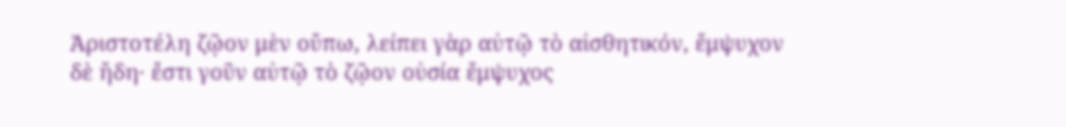Ἀριστοτέλη ζῷον μὲν οὔπω, λείπει γὰρ αὐτῷ τὸ αἰσθητικόν, ἔμψυχον δὲ ἤδη· ἔστι γοῦν αὐτῷ τὸ ζῷον οὐσία ἔμψυχος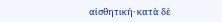αἰσθητική· κατὰ δὲ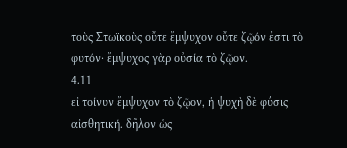τοὺς Στωϊκοὺς οὔτε ἔμψυχον οὔτε ζῷόν ἐστι τὸ φυτόν· ἔμψυχος γὰρ οὐσία τὸ ζῷον.
4.11
εἰ τοίνυν ἔμψυχον τὸ ζῷον, ἡ ψυχὴ δὲ φύσις αἰσθητική. δῆλον ὡς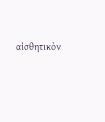αἰσθητικὸν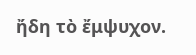ἤδη τὸ ἔμψυχον.